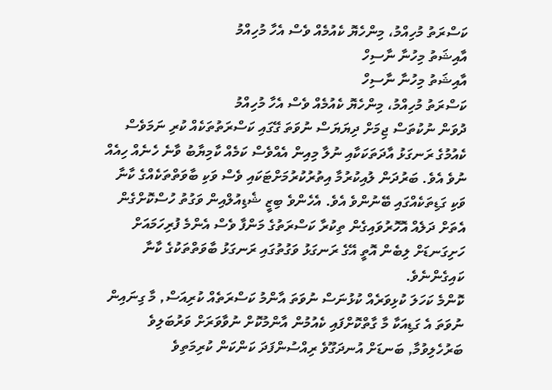ކަސްރަތު މުހިއްމު، މިންހެޔޮ ކެއުމެއް ވެސް އެހާ މުހިއްމު
އާއިޝަތު މިހުނާ ނާސިހް
އާއިޝަތު މިހުނާ ނާސިހް
ކަސްރަތު މުހިއްމު، މިންހެޔޮ ކެއުމެއް ވެސް އެހާ މުހިއްމު
ދުވަން ނުކުތަސް ޖިމަށް ދިޔަޔަސް ނުވަތަ ގޭގައި ކަސްރަތުތަކެއް ކުރި ނަމަވެސް ކެއުމުގެ ރަނގަޅު އާދަތަކަކާއި ނުލާ މިއިން އެއްވެސް ކަމެއް ކާމިޔާބު ވާނެ ހެނެއް ހިއެއް ނުވެ އެވެ. ބަރުދަން ލުއިކުރުމާ އިތުރުކުރުމަށްޓަކައި ވެސް ވަކި ބާވަތްތަކެއްގެ ކާނާ ވަކި ގަޑިތަކެއްގައި ބޭނުންވެ އެވެ. އެހެންވެ ބިޒީ ޝެޑިއުލްއިން ވަގުތު ހުސްކޮށްގެން އެތަށް ދަލެއް އޮހޮރުވައިގެން ތިކުރާ ކަސްރަތުގެ މަންފާ ވެސް އެންމެ ފުރިހަމައަށް ހަށިގަނޑަށް ލިބެން އޮތީ އޭގެ ރަނގަޅު ވަގުތުގައި ރަނގަޅު ބާވަތްތަކުގެ ކާނާ ކައިގެންނެވެ.
ކޮންމެ ކަހަލަ ކުޅިވަރެއް ކުޅުނަސް ނުވަތަ އާންމު ކަސްރަތެއް ކުރިއަސް, މާ ގިނައިން ނުވަތަ އެ ގަޑިއަކާ މާ ގާތްކޮށްފައި ކެއުމުން އާންމުކޮށް ނުވާވަރަށް ވަރުބަލިވެ ބަރުހެލިވުމާ, ބަނޑަށް އުނދަގޫވެ ރިއްސުންފަދަ ކަންކަން ކުރިމަތިވެ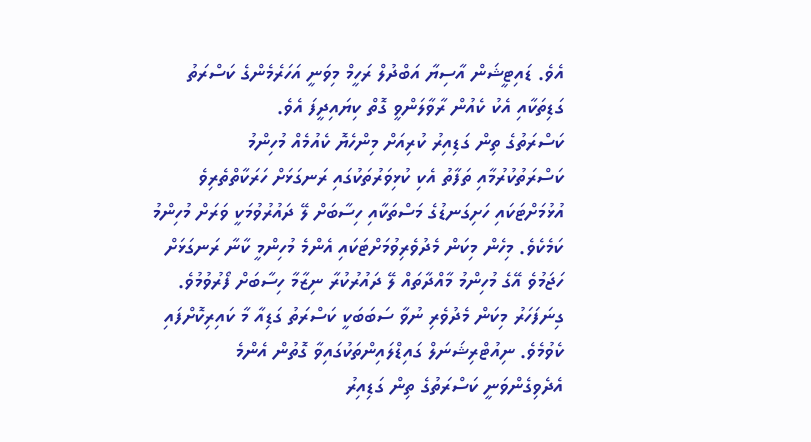އެވެ. ޑައިޓީޝަން އާސިޔާ އަބްދުލް ރަހީމް މިވަނީ އަހަރެމެންގެ ކަސްރަތު ގަޑިތަކާއި އެކު ކެއުން ރާވާލަންވީ ގޮތް ކިޔައިދީފަ އެވެ.
ކަސްރަތުގެ ތިން ގަޑިއިރު ކުރިއަށް މިންހެޔޮ ކެއުމެއް މުހިންމު
ކަސްރަތުކުރުމާއި ތަފާތު އެކި ކުޅިވަރުތަކުގައި ރަނގަޅަށް ހަރަކާތްތެރިވެ އުޅުމަށްޓަކައި ހަށިގަނޑުގެ މަސްތަކާއި ހިސާބަށް ލޭ ދައުރުވުމަކީ ވަރަށް މުހިންމު ކަމެކެވެ. މިހެން މިކަން މެދުވެރިވުމަށްޓަކައި އެންމެ މުހިންމީ ކާނާ ރަނގަޅަށް ހަޖަމުވެ އޭގެ މުހިންމު މާއްދާތައް ލޭ ދައުރުކުރާ ނިޒާމާ ހިސާބަށް ފޯރުވުމުވެ. ގިނަފަހަރު މިކަން މެދުވެރި ނުވާ ސަބަބަކީ ކަސްރަތު ގަޑިއާ މާ ކައިރިކޮށްފައި ކެވުމެވެ. ނިއުޓްރިޝަނަލް ގައިޑްލައިންތަކުގައިވާ ގޮތުން އެންމެ އެދެވިގެންވަނީ ކަސްރަތުގެ ތިން ގަޑިއިރު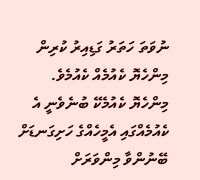ނުވަތަ ހަތަރު ގަޑިއިރު ކުރިން މިންހެޔޮ ކެއުމެއް ކެއުމެވެ.
މިންހެޔޮ ކެއުމެކޭ ބުނެވެނީ އެ ކެއުމެއްގައި އެމީހެއްގެ ހަށިގަނޑަށް ބޭނުންވާ މިންވަރަށް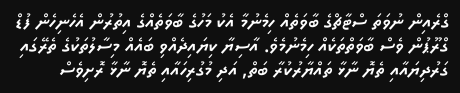ގްރެއިން ނުވަތަ ސްޓާޗްގެ ބާވަތެއް ހިމެނުމާ އެކު މަހުގެ ބާވަތެއްގެ އިތުރުން އެހެނިހެން ފުޑް ގްރޫޕުން ވެސް ބާވަތްތަކެއް ހިމެނުމެވެ. އާސިޔާ ކިޔައިދެއްވި ބައެއް މިސާލުތަކުގެ ތެރޭގައި ގަރުދިޔައާއި ތެޔޮ ނާޅާ ތައްޔާރުކުރާ ބަތް, އަދި މުގުރިހައާއި ތެޔޮ ނާޅާ ރޮށިވެސް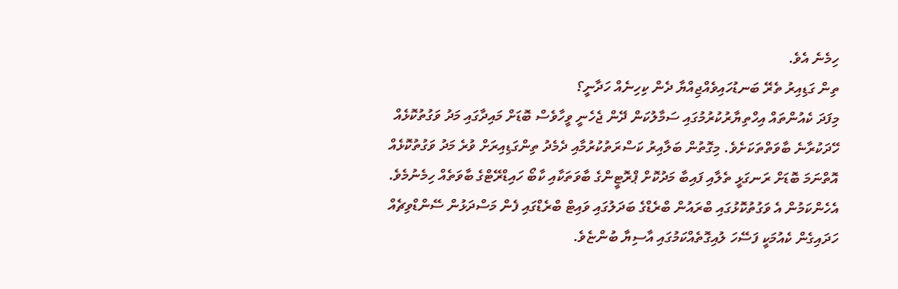ހިމެނެ އެވެ.
ތިން ގަޑިއިރު ތެރޭ ބަނޑުހައިވެއްޖިއްޔާ ދެން ކިހިނެއް ހަދާނީ؟
މިފަދަ ކެއުންތައް އިހްތިޔާރުކުރުމުގައި ސަމާލުކަން ދޭން ޖެހެނީ ވީހާވެސް ބޮޑަށް މައިދާގައި މަދު ވަގުތުކޮޅެއް ހޭދަކުރާނެ ބާވަތްތަކަށެވެ. މިގޮތުން ބަލާއިރު ކަސްރަތުކުރުމާއި ދެމެދު ތިންގަޑިއިރަށް ވުރެ މަދު ވަގުތުކޮޅެއް އޮތްނަމަ ބޮޑަށް ރަނގަޅީ ތެލާއި ފައިބާ މަދުކޮށް ޕްރޮޓީންގެ ބާވަތަކާއި ކާބޯ ހައިޑްރޭޓްގެ ބާވަތެއް ހިމެނުމެވެ. އެހެންކަމުން އެ ވަގުތުކޮޅުގައި ބްރައުން ބްރެޑްގެ ބަދަލުގައި ވައިޓް ބްރެޑްގައި ފެން މަސްދަޅުން ސޭންޑްވިޗެއް ހަދައިގެން ކެއުމަކީ ފަސޭހަ ލުއިގޮތެއްކަމުގައި އާސިޔާ ބުންޏެވެ.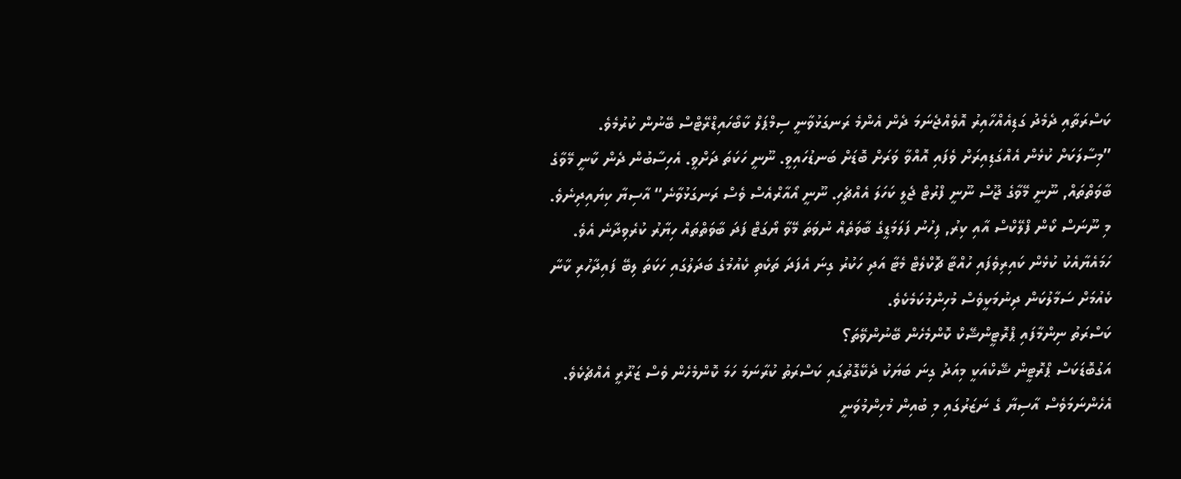ކަސްރަތާއި ދެމެދު ގަޑިއެއްހާއިރު އޮވެއްޖެނަމަ ދެން އެންމެ ރަނގަޅުވާނީ ސިމްޕަލް ކާބޯހައިޑްރޭޓްސް ބޭނުން ކުރުމެވެ.
”މިސާލަކަށް ކުޅެން އެއްގަޑިއިރަށް ވެފައި އޮއްވާ ވަރަށް ބޮޑަށް ބަނޑުހައިވީ. ނޫނީ ހަކަތަ ދަށްވީ. އެހިސާބުން ދެން ކާނީ މޭވާގެ ބާވަތްތައް, ނޫނީ މޭވާގެ ޖޫސް ނޫނީ ފްރުޓް ޖެލީ ކަހަލަ އެއްޗެހި. ނޫނީ އޯއާރްއެސް ވެސް ރަނގަޅުވާނެ“ އާސިޔާ ކިޔައިދިނެވެ.
މި ނޫނަސް ކޯން ފްލޭކްސް އާއި ކިރު, ފިހުނު ފަލަމަޑީގެ ބާވަތެއް ނުވަތަ މޭވާ ޔޯގަޓް ފަދަ ބާވަތްތައް ހިޔާރު ކުރެވިދާނެ އެވެ.
ހަމައެޔާއެކު ކުޅެން ކައިރިވެފައި ހުއްޓާ ޗޮކްލެޓް މެޓާ އަދި ހަކުރު ގިނަ އެފަދަ ތަކެތި ކެއުމުގެ ބަދަލުގައި ހަކަތަ ލިބޭ ފައިދާހުރި ކާނާ ކެއުމަށް ސަމާލުކަން ދިނުމަކީވެސް މުހިންމުކަމެކެވެ.
ކަސްރަތު ނިންމާފައި ޕްރޮޓީންޝޭކް ކޮންމެހެން ބޭނުންވޭތަ؟
އަގުބޮޑަކަސް ޕްރޮޓީން ޝޭކްއަކީ މިއަދު ގިނަ ބަޔަކު ދެކޭގޮތުގައި ކަސްރަތު ކުރާނަމަ ހަމަ ކޮންމެހެން ވެސް ޒަރޫރީ އެއްޗެކެވެ. އެހެންނަމަވެސް އާސިޔާ ގެ ނަޒަރުގައި މި ބުއިން މުހިންމުވަނީ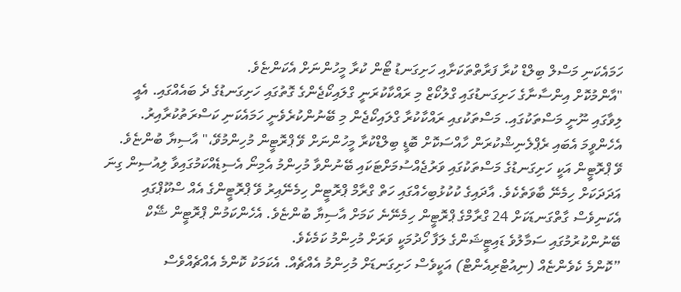ހަމައެކަނި މަސްލް ބިލްޑް ކުރާ ފަރާތްތަކަށާއި ހަށިގަނޑު ޓޯން ކުރާ މީހުންނަށް އެކަންޏެވެ.
"އާންމުކޮށް އިންސާނާގެ ހަށިގަނޑުގައި ގްލުކޯޒް މި ރައްކާކުރަނީ ގްލައިކޯޖެންގެ ގޮތުގައި ހަށިގަނޑުގެ ދެ ބައެއްގައި. އެއީ ލިވާގައި ނޫނީ މަސްތަކުގައި. މަސްތަކުގއި ރައްކާކުރާ ގްލައިކޯޖެން މި ބޭނުންކުރެވެނީ ހަމައެކަނި ކަސްރަތުކުރާއިރު. އެހެންވީމަ އެބައި ރެޕްލެނިޝްކުރަން ހާއްސަކޮށް ބޮޑީ ބިލްޑްކުރާ މީހުންނަށް ވޭ ޕްރޮޓީން މުހިންމުވޭ،" އާސިޔާ ބުންޏެވެ.
ވޭ ޕްރޮޓީން އަކީ ހަށިގަނޑުގެ މަސްތަކުގައި ވަރުޖެއްސުމަށްޓަކައި ބޭނުންވާ މުހިންމު އެމިނޯ އެސިޑެއްކަމުގައިވާ ލިއުސިން ގިނަ އަދަދަކަށް ހިމެނޭ ބާވަތެކެވެ. އާދައިގެ ކުކުޅުބިހެއްގައި ހަތް ގްރާމް ޕްރޮޓީން ހިމެނޭއިރު ވޭ ޕްރޮޓީންގެ އެއް ސްކޫޕްގައި އެކަނިވެސް ގާތްގަނޑަކަށް 24 ގްރާމްގެ ޕްރޮޓީން ހިމެނޭނެ ކަމަށް އާސިޔާ ބުންޏެވެ. އެހެންކަމުން ޕްރޮޓީން ޝޭކް ބޭނުންކުރުމުގައި ސަމާލުވެ ޑައިޓީޝަންގެ ލަފާ ހޯދުމަކީ ވަރަށް މުހިންމު ކަމެކެވެ.
”ކޮންމެ ކެވެންޏެއް (ނިއުޓްރިއެންޓް) އަކީވެސް ހަށިގަނޑަށް މުހިންމު އެއްޗެއް. އެކަމަކު ކޮންމެ އެއްޗެއްވެސް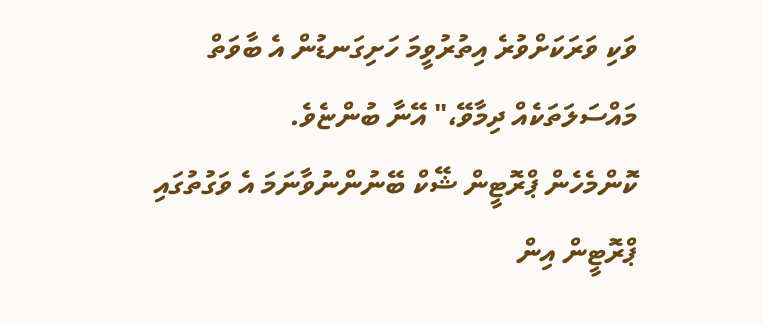ވަކި ވަރަކަށްވުރެ އިތުރުވީމަ ހަށިގަނޑުން އެ ބާވަތް މައްސަލަތަކެއް ދިމާވޭ،" އޭނާ ބުންޏެވެ.
ކޮންމެހެން ޕްރޮޓީން ޝޭކް ބޭނުންނުވާނަމަ އެ ވަގުތުގައި ޕްރޮޓީން އިން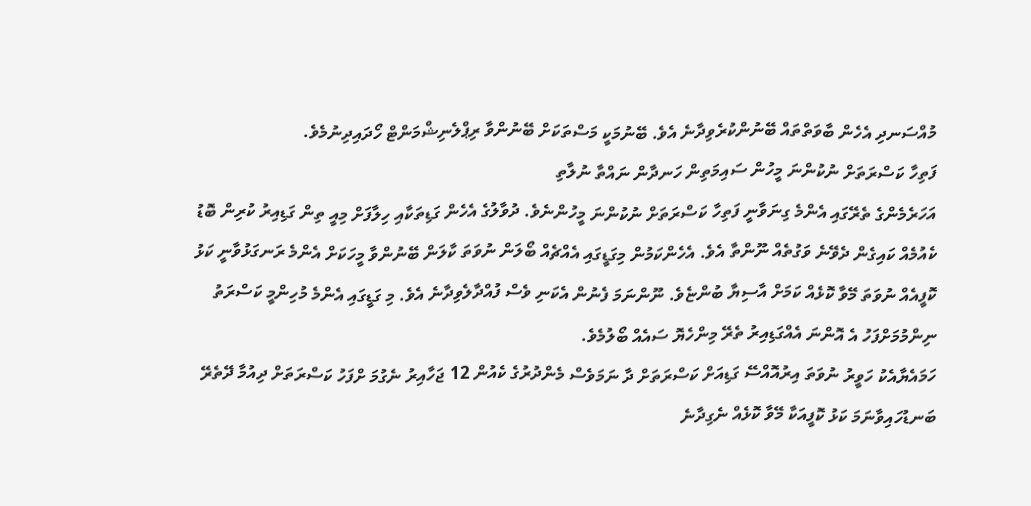މުއްސަނދި އެހެން ބާވަތްތައް ބޭނުންކުރެވިދާނެ އެވެ. ބޭނުމަކީ މަސްތަކަށް ބޭނުންވާ ރިޕްލެނިޝްމަންޓް ހޯދައިދިނުމެވެ.
ފަތިހާ ކަސްރަތަށް ނުކުންނަ މީހުން ސައިމަތިން ހަނދާން ނައްތާ ނުލާތި
އަހަރެމެންގެ ތެރޭގައި އެންމެ ގިނަވާނީ ފަތިހާ ކަސްރަތަށް ނުކުންނަ މީހުންނެވެ. ދުވާލުގެ އެހެން ގަޑިތަކާއި ހިލާފަށް މިއީ ތިން ގަޑިއިރު ކުރިން ބޮޑު ކެއުމެއް ކައިގެން ދެވޭނެ ވަގުތެއް ނޫންތާ އެވެ. އެހެންކަމުން މިގަޑީގައި އެއްޗެއް ބޯލަން ނުވަތަ ކާލަން ބޭނުންވާ މީހަކަށް އެންމެ ރަނގަޅުވާނީ ކަޅު ކޮފީއެއް ނުވަތަ މޭވާ ކޮޅެއް ކަމަށް އާސިޔާ ބުންޏެވެ. ނޫންނަމަ ފެނުން އެކަނި ވެސް ފުއްދާލެވިދާނެ އެވެ. މި ގަޑީގައި އެންމެ މުހިންމީ ކަސްރަތު ނިންމުމަށްފަހު އެ އޮންނަ އެއްގަޑިއިރު ތެރޭ މިންހެޔޮ ސައެއް ބޯލުމެވެ.
ހަމައެޔާއެކު ހަވީރު ނުވަތަ އިރުއޮއްސޭ ގަޑިއަށް ކަސްރަތަށް ދާ ނަމަވެސް މެންދުރުގެ ކެއުން 12 ޖަހާއިރު ނެގުމަ ށްފަހު ކަސްރަތަށް ދިއުމާ ދޭތެރޭ ބަނޑުހައިވާނަމަ ކަޅު ކޮފީއަކާ މޭވާ ކޮޅެއް ނެގިދާނެ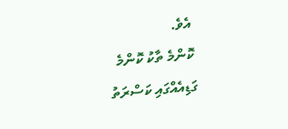އެވެ.
ކޮންމެ ތާކު ކޮންމެ ގަޑިއެއްގައި ކަސްރަތު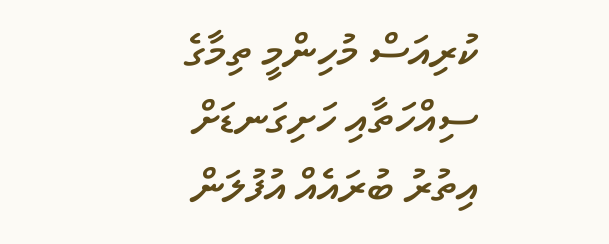ކުރިއަސް މުހިންމީ ތިމާގެ ސިއްހަތާއި ހަށިގަނޑަށް އިތުރު ބުރައެއް އުފުލަން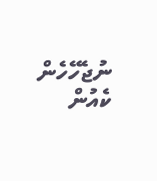ނުޖެހޭހެން ކެއުން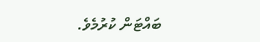ބައްޓަން ކުރުމެވެ.